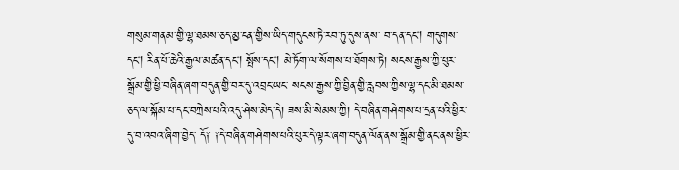གསུམ་གནམ་གྱི་ལྷ་ཐམས་ཅད་མྱ་ངན་གྱིས་ཡིད་གདུངས་ཏེ་རབ་ཏུ་དུས་ནས་ བ་དན་དང། གདུགས་དང། རིན་པོ་ཆེའི་རྒྱལ་མཚན་དང། སྤོས་དང། མེ་ཏོག་ལ་སོགས་པ་ཐོགས་ཏེ། སངས་རྒྱས་ཀྱི་པུར་སྒྲོམ་གྱི་ཕྱི་བཞིན་ཞག་བདུན་གྱི་བར་དུ་འབྲང་ཡང་ སངས་རྒྱས་ཀྱི་བྱིན་གྱི་རླབས་ཀྱིས་ལྷ་དང་མི་ཐམས་ཅད་ལ་སྐོམ་པ་དང་བཀྲེས་པའི་འདུ་ཤེས་མེད་དེ། ཟས་མི་སེམས་ཀྱི། དེ་བཞིན་གཤེགས་པ་དྲན་པའི་ཕྱིར་དུ་བ་འབའ་ཞིག་བྱེད་ དོ༑ ༑དེ་བཞིན་གཤེགས་པའི་པུར་དེ་ལྟར་ཞག་བདུན་ལོན་ནས་སྒྲོམ་གྱི་ནང་ནས་ཕྱིར་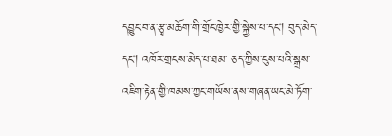དབྱུང་བ་ན་རྩྭ་མཆོག་གི་གྲོང་ཁྱེར་གྱི་སྐྱེས་པ་དང། བུད་མེད་དང། འཁོར་གྲངས་མེད་པ་ཐམ་ ཅད་ཀྱིས་ངུས་པའི་སྒྲས་འཇིག་རྟེན་གྱི་ཁམས་ཀྱང་གཡོས་ནས་གཞན་ཡང་མེ་ཏོག་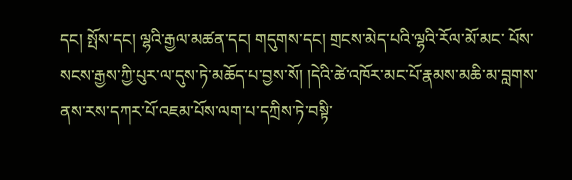དང། སྤོས་དང། ལྷའི་རྒྱལ་མཚན་དང། གདུགས་དང། གྲངས་མེད་པའི་ལྷའི་རོལ་མོ་མང་ པོས་སངས་རྒྱས་ཀྱི་པུར་ལ་དུས་ཏེ་མཆོད་པ་བྱས་སོ། །དེའི་ཚེ་འཁོར་མང་པོ་རྣམས་མཆི་མ་བླགས་ནས་རས་དཀར་པོ་འཇམ་པོས་ལག་པ་དཀྲིས་ཏེ་བསྟི་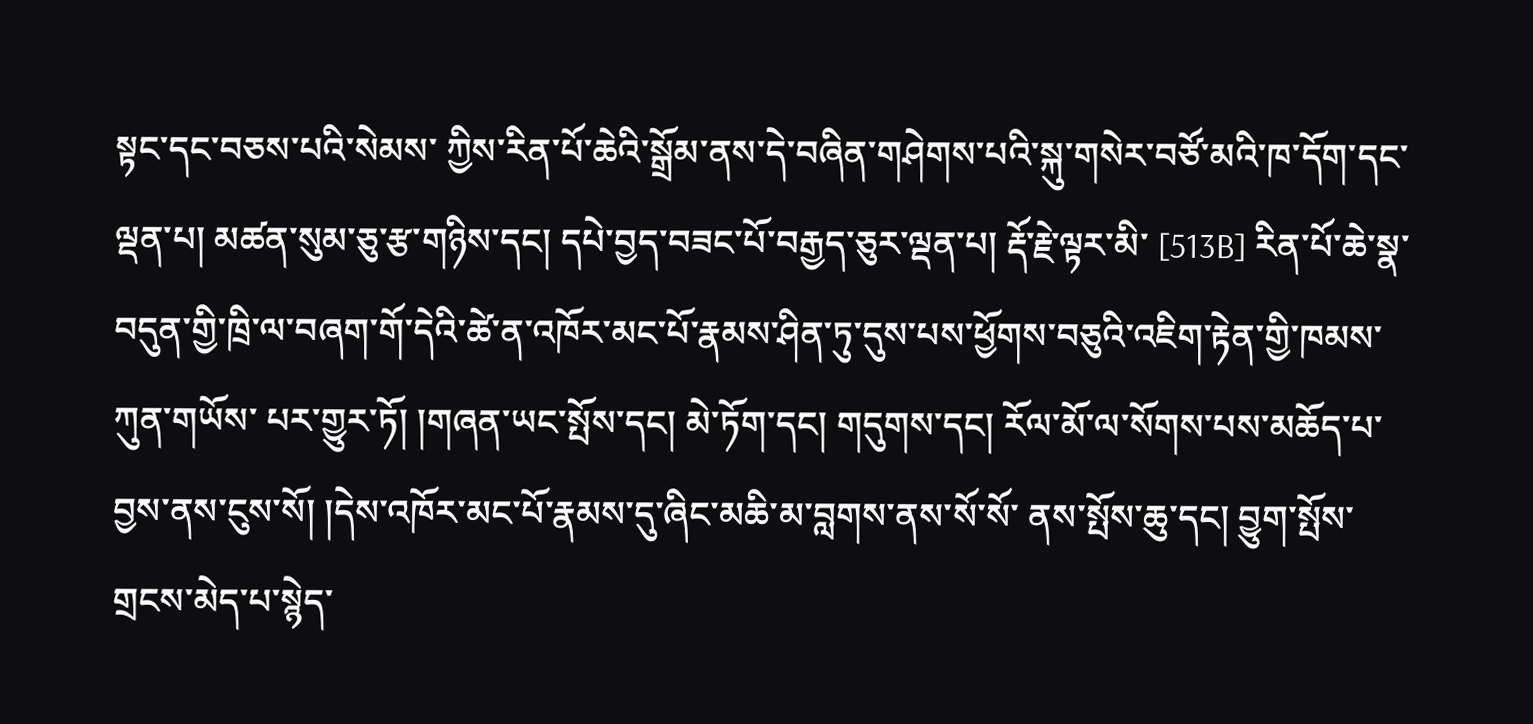སྟང་དང་བཅས་པའི་སེམས་ ཀྱིས་རིན་པོ་ཆེའི་སྒྲོམ་ནས་དེ་བཞིན་གཤེགས་པའི་སྐུ་གསེར་བཙོ་མའི་ཁ་དོག་དང་ལྡན་པ། མཚན་སུམ་ཅུ་རྩ་གཉིས་དང། དཔེ་བྱད་བཟང་པོ་བརྒྱད་ཅུར་ལྡན་པ། རྡོ་རྗེ་ལྟར་མི་ [513B] རིན་པོ་ཆེ་སྣ་བདུན་གྱི་ཁྲི་ལ་བཞག་གོ་དེའི་ཚེ་ན་འཁོར་མང་པོ་རྣམས་ཤིན་ཏུ་དུས་པས་ཕྱོགས་བཅུའི་འཇིག་རྟེན་གྱི་ཁམས་ཀུན་གཡོས་ པར་གྱུར་ཏོ། །གཞན་ཡང་སྤོས་དང། མེ་ཏོག་དང། གདུགས་དང། རོལ་མོ་ལ་སོགས་པས་མཆོད་པ་བྱས་ནས་ངུས་སོ། །དེས་འཁོར་མང་པོ་རྣམས་དུ་ཞིང་མཆི་མ་བླགས་ནས་སོ་སོ་ ནས་སྤོས་ཆུ་དང། བྱུག་སྤོས་གྲངས་མེད་པ་སྙེད་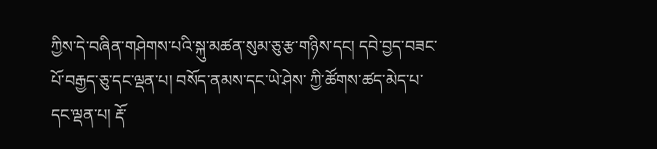ཀྱིས་དེ་བཞིན་གཤེགས་པའི་སྐུ་མཚན་སུམ་ཅུ་རྩ་གཉིས་དང། དབེ་བྱད་བཟང་པོ་བརྒྱད་ཅུ་དང་ལྡན་པ། བསོད་ནམས་དང་ཡེ་ཤེས་ ཀྱི་ཚོགས་ཚད་མེད་པ་དང་ལྡན་པ། རྡོ་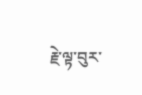རྗེ་ལྟ་བུར་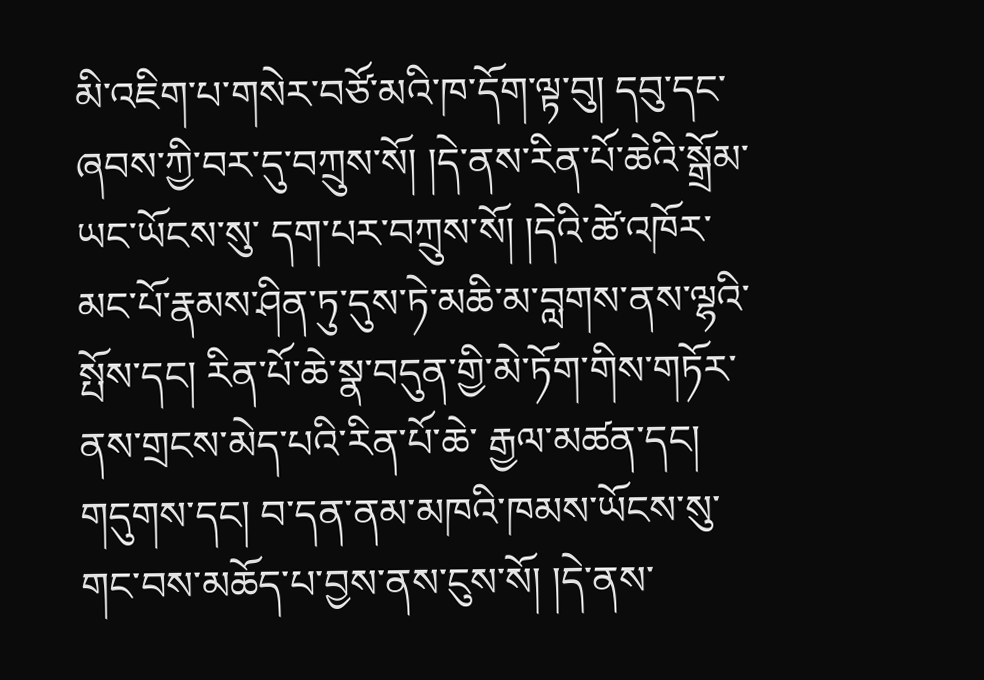མི་འཇིག་པ་གསེར་བཙོ་མའི་ཁ་དོག་ལྟ་བུ། དབུ་དང་ཞབས་ཀྱི་བར་དུ་བཀྲུས་སོ། །དེ་ནས་རིན་པོ་ཆེའི་སྒྲོམ་ཡང་ཡོངས་སུ་ དག་པར་བཀྲུས་སོ། །དེའི་ཚེ་འཁོར་མང་པོ་རྣམས་ཤིན་ཏུ་དུས་ཏེ་མཆི་མ་བླགས་ནས་ལྷའི་སྤོས་དང། རིན་པོ་ཆེ་སྣ་བདུན་གྱི་མེ་ཏོག་གིས་གཏོར་ནས་གྲངས་མེད་པའི་རིན་པོ་ཆེ་ རྒྱལ་མཚན་དང། གདུགས་དང། བ་དན་ནམ་མཁའི་ཁམས་ཡོངས་སུ་གང་བས་མཆོད་པ་བྱས་ནས་ངུས་སོ། །དེ་ནས་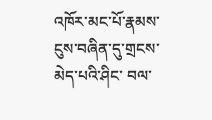འཁོར་མང་པོ་རྣམས་ངུས་བཞིན་དུ་གྲངས་མེད་པའི་ཤིང་ བལ་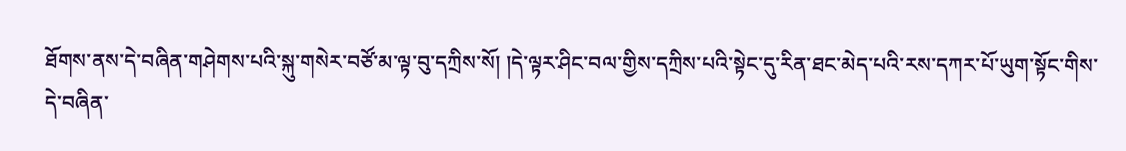ཐོགས་ནས་དེ་བཞིན་གཤེགས་པའི་སྐུ་གསེར་བཙོ་མ་ལྟ་བུ་དཀྲིས་སོ། །དེ་ལྟར་ཤིང་བལ་གྱིས་དཀྲིས་པའི་སྟེང་དུ་རིན་ཐང་མེད་པའི་རས་དཀར་པོ་ཡུག་སྟོང་གིས་དེ་བཞིན་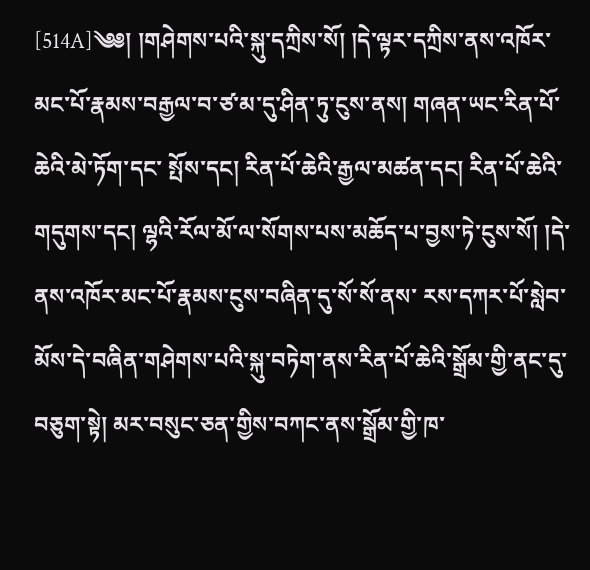[514A]༄༅། །གཤེགས་པའི་སྐུ་དཀྲིས་སོ། །དེ་ལྟར་དཀྲིས་ནས་འཁོར་མང་པོ་རྣམས་བརྒྱལ་བ་ཙ་མ་དུ་ཤིན་ཏུ་ངུས་ནས། གཞན་ཡང་རིན་པོ་ཆེའི་མེ་ཏོག་དང་ སྤོས་དང། རིན་པོ་ཆེའི་རྒྱལ་མཚན་དང། རིན་པོ་ཆེའི་གདུགས་དང། ལྷའི་རོལ་མོ་ལ་སོགས་པས་མཆོད་པ་བྱས་ཏེ་ངུས་སོ། །དེ་ནས་འཁོར་མང་པོ་རྣམས་ངུས་བཞིན་དུ་སོ་སོ་ནས་ རས་དཀར་པོ་སླེབ་མོས་དེ་བཞིན་གཤེགས་པའི་སྐུ་བཏེག་ནས་རིན་པོ་ཆེའི་སྒྲོམ་གྱི་ནང་དུ་བཅུག་སྟེ། མར་བསུང་ཅན་གྱིས་བཀང་ནས་སྒྲོམ་གྱི་ཁ་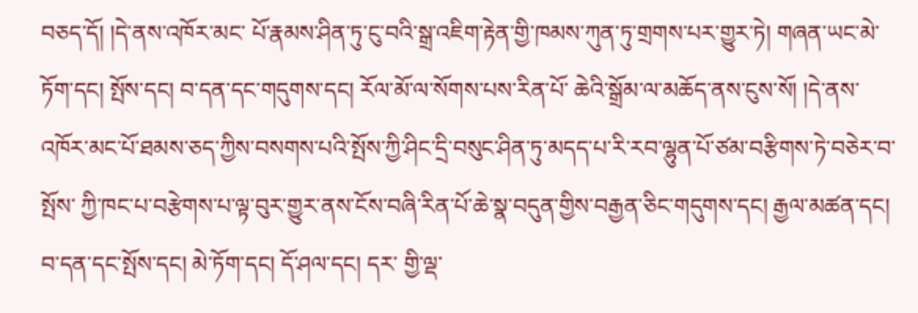བཅད་དོ། །དེ་ནས་འཁོར་མང་ པོ་རྣམས་ཤིན་ཏུ་ངུ་བའི་སྒྲ་འཇིག་རྟེན་གྱི་ཁམས་ཀུན་ཏུ་གྲགས་པར་གྱུར་ཏེ། གཞན་ཡང་མེ་ཏོག་དང། སྤོས་དང། བ་དན་དང་གདུགས་དང། རོལ་མོ་ལ་སོགས་པས་རིན་པོ་ ཆེའི་སྒྲོམ་ལ་མཆོད་ནས་ངུས་སོ། །དེ་ནས་འཁོར་མང་པོ་ཐམས་ཅད་ཀྱིས་བསགས་པའི་སྤོས་ཀྱི་ཤིང་དྲི་བསུང་ཤིན་ཏུ་མདད་པ་རི་རབ་ལྷུན་པོ་ཙམ་བརྩིགས་ཏེ་བཅེར་བ་སྤོས་ ཀྱི་ཁང་པ་བརྩེགས་པ་ལྟ་བུར་གྱུར་ནས་ངོས་བཞི་རིན་པོ་ཆེ་སྣ་བདུན་གྱིས་བརྒྱན་ཅིང་གདུགས་དང། རྒྱལ་མཚན་དང། བ་དན་དང་སྤོས་དང། མེ་ཏོག་དང། དོ་ཤལ་དང། དར་ གྱི་ལྡ་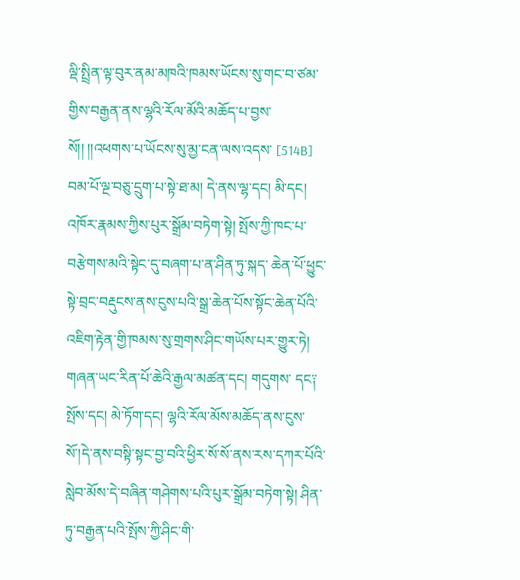ལྡི་སྤྲིན་ལྟ་བུར་ནམ་མཁའི་ཁམས་ཡོངས་སུ་གང་བ་ཙམ་གྱིས་བརྒྱན་ནས་ལྷའི་རོལ་མོའི་མཆོད་པ་བྱས་སོ།། །།འཕགས་པ་ཡོངས་སུ་མྱ་ངན་ལས་འདས་ [514B] བམ་པོ་ལྔ་བཅུ་དྲུག་པ་སྟེ་ཐ་མ། དེ་ནས་ལྷ་དང། མི་དང། འཁོར་རྣམས་ཀྱིས་པུར་སྒྲོམ་བཏེག་སྟེ། སྤོས་ཀྱི་ཁང་པ་བརྩེགས་མའི་སྟེང་དུ་བཞག་པ་ན་ཤིན་ཏུ་སྐད་ ཆེན་པོ་ཕྱུང་སྟེ་བྲང་བརྡུངས་ནས་ངུས་པའི་སྒྲ་ཆེན་པོས་སྟོང་ཆེན་པོའི་འཇིག་རྟེན་གྱི་ཁམས་སུ་གྲགས་ཤིང་གཡོས་པར་གྱུར་ཏེ། གཞན་ཡང་རིན་པོ་ཆེའི་རྒྱལ་མཚན་དང། གདུགས་ དང༑ སྤོས་དང། མེ་ཏོག་དང། ལྷའི་རོལ་མོས་མཆོད་ནས་ངུས་སོ་།དེ་ནས་བསྟི་སྟང་བྱ་བའི་ཕྱིར་སོ་སོ་ནས་རས་དཀར་པོའི་སླེབ་མོས་དེ་བཞིན་གཤེགས་པའི་པུར་སྒྲོམ་བཏེག་སྟེ། ཤིན་ ཏུ་བརྒྱན་པའི་སྤོས་ཀྱི་ཤིང་གི་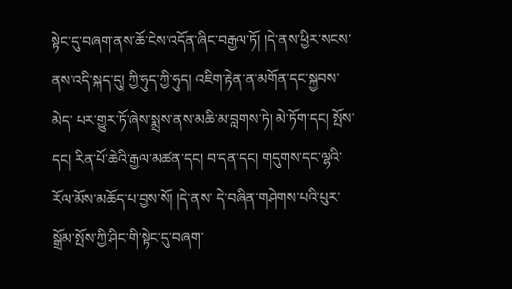སྟེང་དུ་བཞག་ནས་ཆོ་ངེས་འདོན་ཞིང་བརྒྱལ་ཏོ། །དེ་ནས་ཕྱིར་སངས་ནས་འདི་སྐད་དུ། ཀྱི་ཧུད་ཀྱི་ཧུད། འཇིག་རྟེན་ན་མགོན་དང་སྐྱབས་མེད་ པར་གྱུར་ཏོ་ཞེས་སྨྲས་ནས་མཆི་མ་བླགས་ཏེ། མེ་ཏོག་དང། སྤོས་དང། རིན་པོ་ཆེའི་རྒྱལ་མཚན་དང། བ་དན་དང། གདུགས་དང་ལྷའི་རོལ་མོས་མཆོད་པ་བྱས་སོ། །དེ་ནས་ དེ་བཞིན་གཤེགས་པའི་པུར་སྒྲོམ་སྤོས་ཀྱི་ཤིང་གི་སྟེང་དུ་བཞག་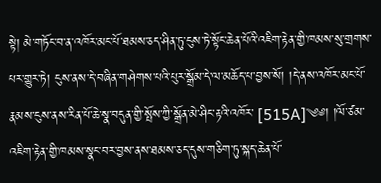སྟེ། མེ་གཏོང་བ་ན་འཁོར་མང་པོ་ཐམས་ཅད་ཤིན་ཏུ་ངུས་ཏེ་སྟོང་ཆེན་པོའི་འཇིག་རྟེན་གྱི་ཁམས་སུ་གྲགས་ པར་གྱུར་ཏེ། ངུས་ནས་དེ་བཞིན་གཤེགས་པའི་པུར་སྒྲོམ་དེ་ལ་མཆོད་པ་བྱས་སོ། །དེ་ནས་འཁོར་མང་པོ་རྣམས་ངུས་ནས་རིན་པོ་ཆེ་སྣ་བདུན་གྱི་སྤོས་ཀྱི་སྒྲོན་མེ་ཤིང་རྟའི་འཁོར་ [515A]༄༅། །ལོ་ཙམ་འཇིག་རྟེན་གྱི་ཁམས་སྣང་བར་བྱས་ནས་ཐམས་ཅད་དུས་གཅིག་ཏུ་སྐད་ཆེན་པོ་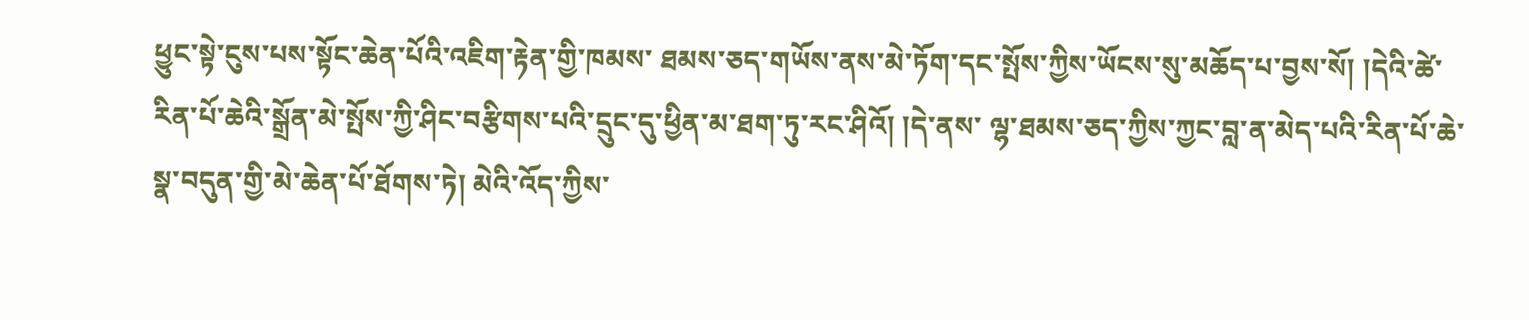ཕྱུང་སྟེ་ངུས་པས་སྟོང་ཆེན་པོའི་འཇིག་རྟེན་གྱི་ཁམས་ ཐམས་ཅད་གཡོས་ནས་མེ་ཏོག་དང་སྤོས་ཀྱིས་ཡོངས་སུ་མཆོད་པ་བྱས་སོ། །དེའི་ཚེ་རིན་པོ་ཆེའི་སྒྲོན་མེ་སྤོས་ཀྱི་ཤིང་བརྩིགས་པའི་དྲུང་དུ་ཕྱིན་མ་ཐག་ཏུ་རང་ཤིའོ། །དེ་ནས་ ལྷ་ཐམས་ཅད་ཀྱིས་ཀྱང་བླ་ན་མེད་པའི་རིན་པོ་ཆེ་སྣ་བདུན་གྱི་མེ་ཆེན་པོ་ཐོགས་ཏེ། མེའི་འོད་ཀྱིས་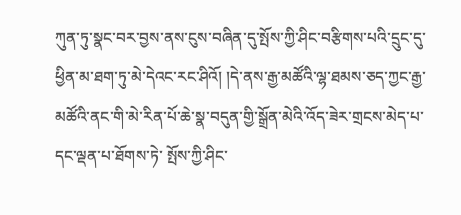ཀུན་ཏུ་སྣང་བར་བྱས་ནས་ངུས་བཞིན་དུ་སྤོས་ཀྱི་ཤིང་བརྩིགས་པའི་དྲུང་དུ་ ཕྱིན་མ་ཐག་ཏུ་མེ་དེའང་རང་ཤིའོ། །དེ་ནས་རྒྱ་མཚོའི་ལྷ་ཐམས་ཅད་ཀྱང་རྒྱ་མཚོའི་ནང་གི་མེ་རིན་པོ་ཆེ་སྣ་བདུན་གྱི་སྒྲོན་མེའི་འོད་ཟེར་གྲངས་མེད་པ་དང་ལྡན་པ་ཐོགས་ཏེ་ སྤོས་ཀྱི་ཤིང་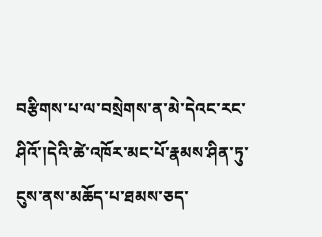བརྩིགས་པ་ལ་བསྲེགས་ན་མེ་དེའང་རང་ཤིའོ་།དེའི་ཚེ་འཁོར་མང་པོ་རྣམས་ཤིན་ཏུ་ངུས་ནས་མཆོད་པ་ཐམས་ཅད་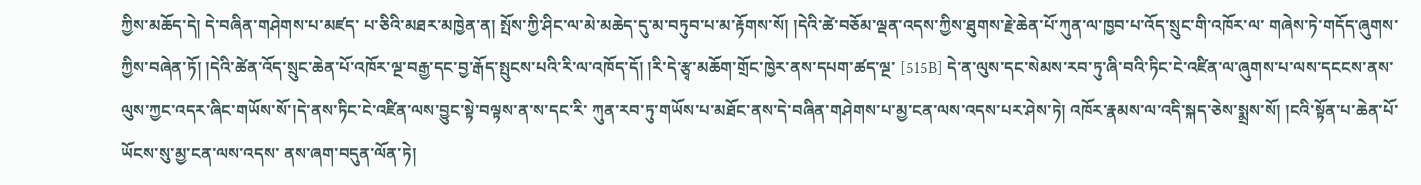ཀྱིས་མཆོད་དེ། དེ་བཞིན་གཤེགས་པ་མཛད་ པ་ཅིའི་མཐར་མཁྱེན་ན། སྤོས་ཀྱི་ཤིང་ལ་མེ་མཆེད་དུ་མ་བཏུབ་པ་མ་རྟོགས་སོ། །དེའི་ཚེ་བཅོམ་ལྡན་འདས་ཀྱིས་ཐུགས་རྗེ་ཆེན་པོ་ཀུན་ལ་ཁྱབ་པ་འོད་སྲུང་གི་འཁོར་ལ་ གཞེས་ཏེ་གདོད་ཞུགས་ཀྱིས་བཞེན་ཏོ། །དེའི་ཚེན་འོད་སྲུང་ཆེན་པོ་འཁོར་ལྔ་བརྒྱ་དང་བྱ་རྒོད་སྤུངས་པའི་རི་ལ་འཁོད་དོ། །རི་དེ་རྩྭ་མཆོག་གྲོང་ཁྱེར་ནས་དཔག་ཚད་ལྔ་ [515B] དེ་ན་ལུས་དང་སེམས་རབ་ཏུ་ཞི་བའི་ཏིང་ངེ་འཛིན་ལ་ཞུགས་པ་ལས་དངངས་ནས་ལུས་ཀྱང་འདར་ཞིང་གཡོས་སོ་།དེ་ནས་ཏིང་ངེ་འཛིན་ལས་བྱུང་སྟེ་བལྟས་ན་ས་དང་རི་ ཀུན་རབ་ཏུ་གཡོས་པ་མཐོང་ནས་དེ་བཞིན་གཤེགས་པ་མྱ་ངན་ལས་འདས་པར་ཤེས་ཏེ། འཁོར་རྣམས་ལ་འདི་སྐད་ཅེས་སྨྲས་སོ། །ངའི་སྟོན་པ་ཆེན་པོ་ཡོངས་སུ་མྱ་ངན་ལས་འདས་ ནས་ཞག་བདུན་ལོན་ཏེ།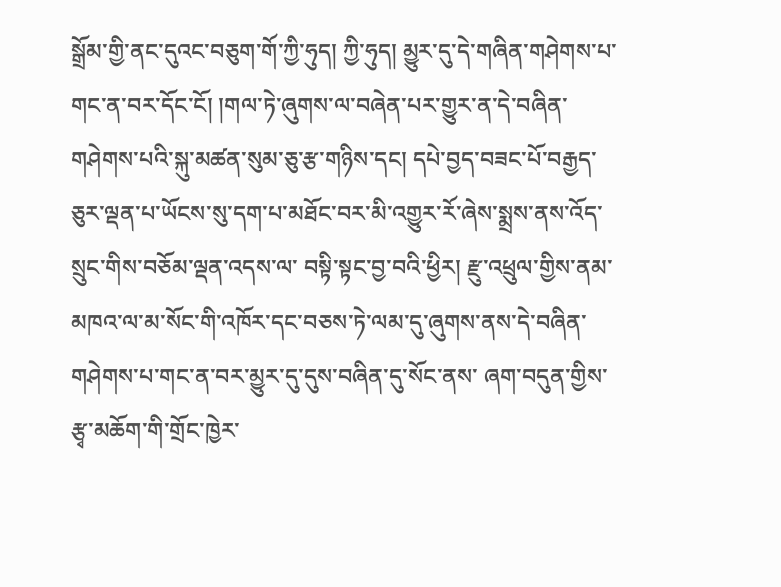སྒྲོམ་གྱི་ནང་དུའང་བཅུག་གོ་ཀྱི་ཧུད། ཀྱི་ཧུད། མྱུར་དུ་དེ་གཞིན་གཤེགས་པ་གང་ན་བར་དོང་ངོ། །གལ་ཏེ་ཞུགས་ལ་བཞེན་པར་གྱུར་ན་དེ་བཞིན་ གཤེགས་པའི་སྐུ་མཚན་སུམ་ཅུ་རྩ་གཉིས་དང། དཔེ་བྱད་བཟང་པོ་བརྒྱད་ཅུར་ལྡན་པ་ཡོངས་སུ་དག་པ་མཐོང་བར་མི་འགྱུར་རོ་ཞེས་སྨྲས་ནས་འོད་སྲུང་གིས་བཅོམ་ལྡན་འདས་ལ་ བསྟི་སྟང་བྱ་བའི་ཕྱིར། རྫུ་འཕྲུལ་གྱིས་ནམ་མཁའ་ལ་མ་སོང་གི་འཁོར་དང་བཅས་ཏེ་ལམ་དུ་ཞུགས་ནས་དེ་བཞིན་གཤེགས་པ་གང་ན་བར་མྱུར་དུ་དུས་བཞིན་དུ་སོང་ནས་ ཞག་བདུན་གྱིས་རྩྭ་མཆོག་གི་གྲོང་ཁྱེར་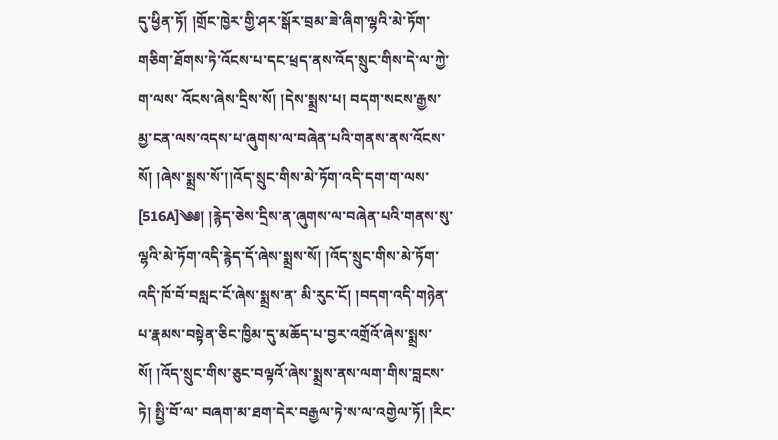དུ་ཕྱིན་ཏོ། །གྲོང་ཁྱེར་གྱི་ཤར་སྒོར་བྲམ་ཟེ་ཞིག་ལྷའི་མེ་ཏོག་གཅིག་ཐོགས་ཏེ་འོངས་པ་དང་ཕྲད་ནས་འོད་སྲུང་གིས་དེ་ལ་ཀྱེ་ག་ལས་ འོངས་ཞེས་དྲིས་སོ། །དེས་སྨྲས་པ། བདག་སངས་རྒྱས་མྱ་ངན་ལས་འདས་པ་ཞུགས་ལ་བཞེན་པའི་གནས་ནས་འོངས་སོ། །ཞེས་སྨྲས་སོ་།།འོད་སྲུང་གིས་མེ་ཏོག་འདི་དག་ག་ལས་ [516A]༄༅། །རྙེད་ཅེས་དྲིས་ན་ཞུགས་ལ་བཞེན་པའི་གནས་སུ་ལྷའི་མེ་ཏོག་འདི་རྙེད་དོ་ཞེས་སྨྲས་སོ། །འོད་སྲུང་གིས་མེ་ཏོག་འདི་ཁོ་བོ་བསླང་ངོ་ཞེས་སྨྲས་ན་ མི་རུང་ངོ། །བདག་འདི་གཉེན་པ་རྣམས་བསྟེན་ཅིང་ཁྱིམ་དུ་མཆོད་པ་བྱར་འགྲོའོ་ཞེས་སྨྲས་སོ། །འོད་སྲུང་གིས་ཅུང་བལྟའོ་ཞེས་སྨྲས་ནས་ལག་གིས་བླངས་ཏེ། སྤྱི་བོ་ལ་ བཞག་མ་ཐག་དེར་བརྒྱལ་ཏེ་ས་ལ་འགྱེལ་ཏོ། །རིང་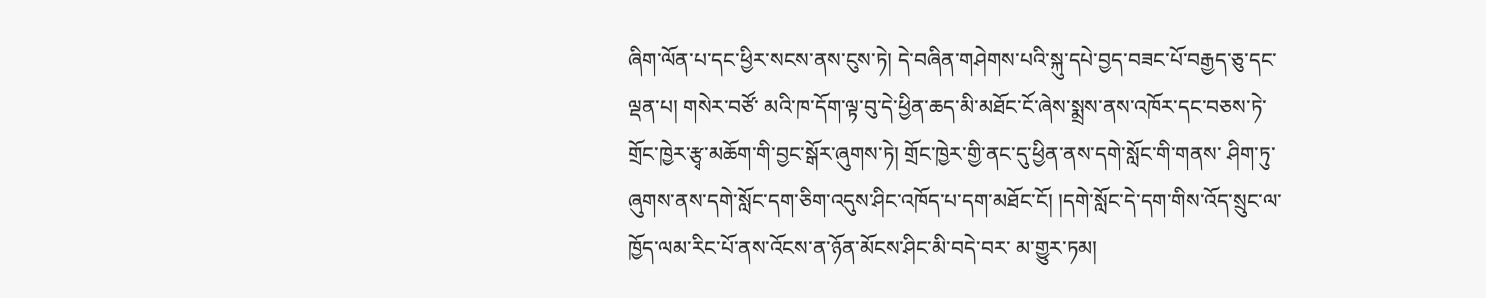ཞིག་ལོན་པ་དང་ཕྱིར་སངས་ནས་ངུས་ཏེ། དེ་བཞིན་གཤེགས་པའི་སྐུ་དཔེ་བྱད་བཟང་པོ་བརྒྱད་ཅུ་དང་ལྡན་པ། གསེར་བཙོ་ མའི་ཁ་དོག་ལྟ་བུ་དེ་ཕྱིན་ཆད་མི་མཐོང་ངོ་ཞེས་སྨྲས་ནས་འཁོར་དང་བཅས་ཏེ་གྲོང་ཁྱེར་རྩྭ་མཆོག་གི་བྱང་སྒོར་ཞུགས་ཏེ། གྲོང་ཁྱེར་གྱི་ནང་དུ་ཕྱིན་ནས་དགེ་སློང་གི་གནས་ ཤིག་ཏུ་ཞུགས་ནས་དགེ་སློང་དག་ཅིག་འདུས་ཤིང་འཁོད་པ་དག་མཐོང་ངོ། །དགེ་སློང་དེ་དག་གིས་འོད་སྲུང་ལ་ཁྱོད་ལམ་རིང་པོ་ནས་འོངས་ན་ཉོན་མོངས་ཤིང་མི་བདེ་བར་ མ་གྱུར་ཏམ།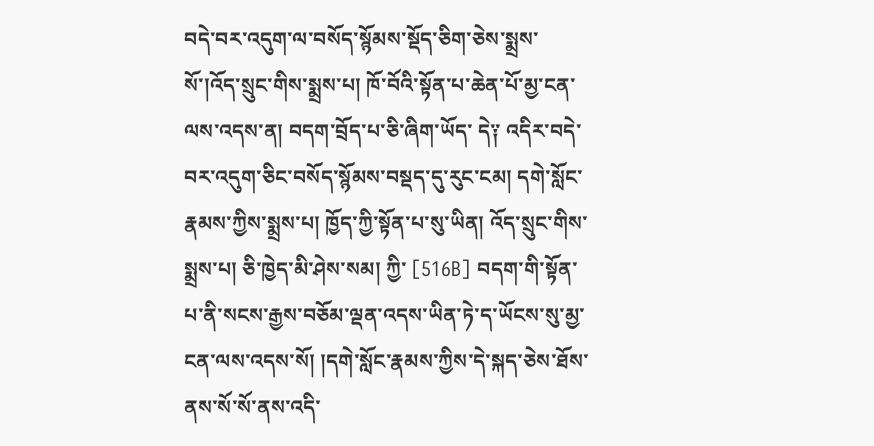བདེ་བར་འདུག་ལ་བསོད་སྙོམས་སྡོད་ཅིག་ཅེས་སྨྲས་སོ་།འོད་སྲུང་གིས་སྨྲས་པ། ཁོ་བོའི་སྟོན་པ་ཆེན་པོ་མྱ་ངན་ལས་འདས་ན། བདག་བྲོད་པ་ཅི་ཞིག་ཡོད་ དེ༑ འདིར་བདེ་བར་འདུག་ཅིང་བསོད་སྙོམས་བསྡད་དུ་རུང་ངམ། དགེ་སློང་རྣམས་ཀྱིས་སྨྲས་པ། ཁྱོད་ཀྱི་སྟོན་པ་སུ་ཡིན། འོད་སྲུང་གིས་སྨྲས་པ། ཅི་ཁྱེད་མི་ཤེས་སམ། ཀྱི་ [516B] བདག་གི་སྟོན་པ་ནི་སངས་རྒྱས་བཅོམ་ལྡན་འདས་ཡིན་ཏེ་ད་ཡོངས་སུ་མྱ་ངན་ལས་འདས་སོ། །དགེ་སློང་རྣམས་ཀྱིས་དེ་སྐད་ཅེས་ཐོས་ནས་སོ་སོ་ནས་འདི་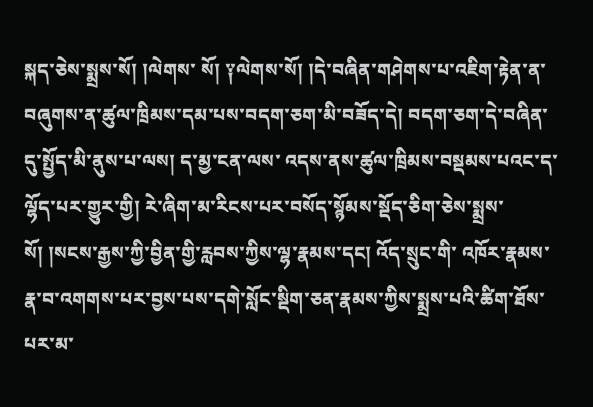སྐད་ཅེས་སྨྲས་སོ། །ལེགས་ སོ། ༑ལེགས་སོ། །དེ་བཞིན་གཤེགས་པ་འཇིག་རྟེན་ན་བཞུགས་ན་ཚུལ་ཁྲིམས་དམ་པས་བདག་ཅག་མི་བཟོད་དེ། བདག་ཅག་དེ་བཞིན་དུ་སྤྱོད་མི་ནུས་པ་ལས། ད་མྱ་ངན་ལས་ འདས་ནས་ཚུལ་ཁྲིམས་བསྡམས་པའང་ད་ལྷོད་པར་གྱུར་གྱི། རེ་ཞིག་མ་རིངས་པར་བསོད་སྙོམས་སྡོད་ཅིག་ཅེས་སྨྲས་སོ། །སངས་རྒྱས་ཀྱི་བྱིན་གྱི་རླབས་ཀྱིས་ལྷ་རྣམས་དང། འོད་སྲུང་གི་ འཁོར་རྣམས་རྣ་བ་འགགས་པར་བྱས་པས་དགེ་སློང་སྡིག་ཅན་རྣམས་ཀྱིས་སྨྲས་པའི་ཚིག་ཐོས་པར་མ་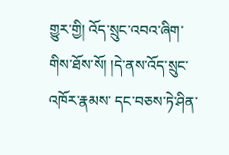གྱུར་གྱི། འོད་སྲུང་འབའ་ཞིག་གིས་ཐོས་སོ། །དེ་ནས་འོད་སྲུང་འཁོར་རྣམས་ དང་བཅས་ཏེ་ཤིན་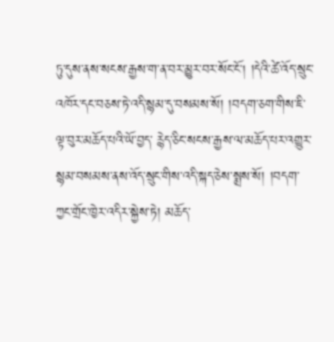ཏུ་དུས་ནས་སངས་རྒྱས་ག་ན་བར་མྱུར་བར་སོང་ངོ། །དེའི་ཚེ་འོད་སྲུང་འཁོར་དང་བཅས་ཏེ་འདི་སྙམ་དུ་བསམས་སོ། །བདག་ཅག་གིས་ཇི་ལྟ་བུར་མཆོད་པའི་ཡོ་བྱད་ རྙེད་ཅིང་སངས་རྒྱས་ལ་མཆོད་པར་འགྱུར་སྙམ་བསམས་ནས་འོད་སྲུང་གིས་འདི་སྐད་ཅེས་སྨྲས་སོ། །བདག་ཀྱང་གྲོང་ཁྱེར་འདིར་སྐྱེས་ཏེ། མཆོད་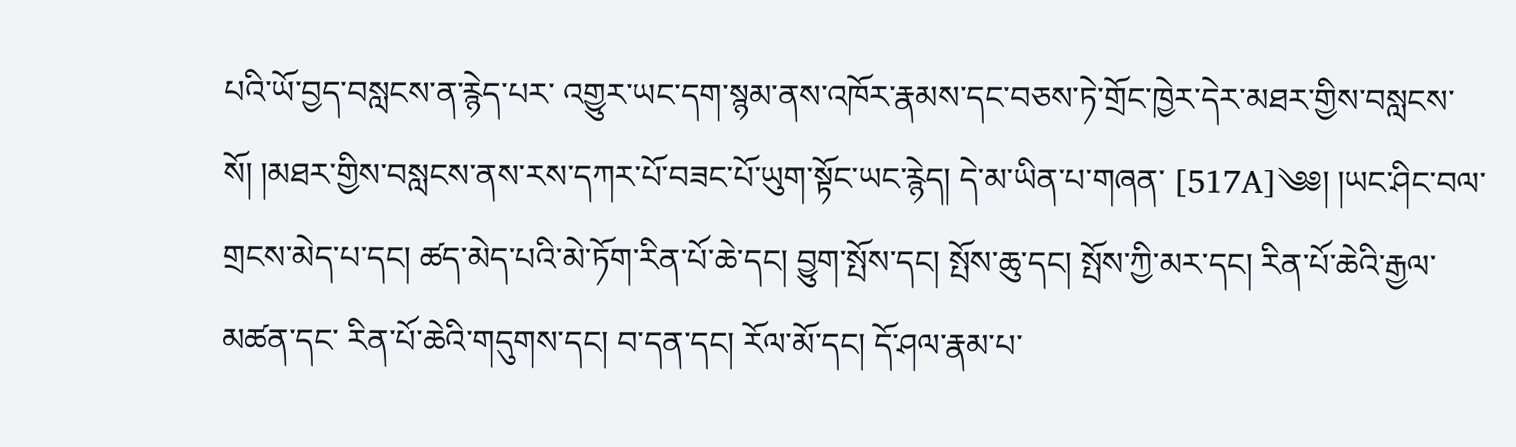པའི་ཡོ་བྱད་བསླངས་ན་རྙེད་པར་ འགྱུར་ཡང་དག་སྙམ་ནས་འཁོར་རྣམས་དང་བཅས་ཏེ་གྲོང་ཁྱེར་དེར་མཐར་གྱིས་བསླངས་སོ། །མཐར་གྱིས་བསླངས་ནས་རས་དཀར་པོ་བཟང་པོ་ཡུག་སྟོང་ཡང་རྙེད། དེ་མ་ཡིན་པ་གཞན་ [517A]༄༅། །ཡང་ཤིང་བལ་གྲངས་མེད་པ་དང། ཚད་མེད་པའི་མེ་ཏོག་རིན་པོ་ཆེ་དང། བྱུག་སྤོས་དང། སྤོས་ཆུ་དང། སྤོས་ཀྱི་མར་དང། རིན་པོ་ཆེའི་རྒྱལ་མཚན་དང་ རིན་པོ་ཆེའི་གདུགས་དང། བ་དན་དང། རོལ་མོ་དང། དོ་ཤལ་རྣམ་པ་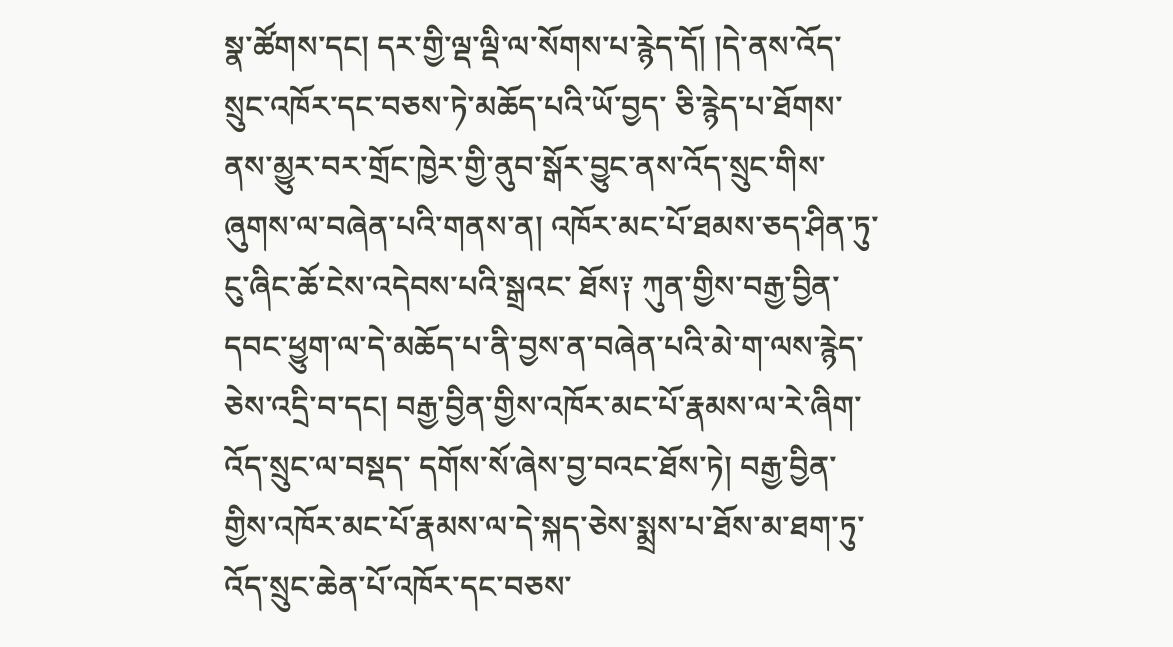སྣ་ཚོགས་དང། དར་གྱི་ལྡ་ལྡི་ལ་སོགས་པ་རྙེད་དོ། །དེ་ནས་འོད་སྲུང་འཁོར་དང་བཅས་ཏེ་མཆོད་པའི་ཡོ་བྱད་ ཅི་རྙེད་པ་ཐོགས་ནས་མྱུར་བར་གྲོང་ཁྱེར་གྱི་ནུབ་སྒོར་བྱུང་ནས་འོད་སྲུང་གིས་ཞུགས་ལ་བཞེན་པའི་གནས་ན། འཁོར་མང་པོ་ཐམས་ཅད་ཤིན་ཏུ་ངུ་ཞིང་ཆོ་ངེས་འདེབས་པའི་སྒྲའང་ ཐོས༑ ཀུན་གྱིས་བརྒྱ་བྱིན་དབང་ཕྱུག་ལ་དེ་མཆོད་པ་ནི་བྱས་ན་བཞེན་པའི་མེ་ག་ལས་རྙེད་ཅེས་འདྲི་བ་དང། བརྒྱ་བྱིན་གྱིས་འཁོར་མང་པོ་རྣམས་ལ་རེ་ཞིག་འོད་སྲུང་ལ་བསྡད་ དགོས་སོ་ཞེས་བྱ་བའང་ཐོས་ཏེ། བརྒྱ་བྱིན་གྱིས་འཁོར་མང་པོ་རྣམས་ལ་དེ་སྐད་ཅེས་སྨྲས་པ་ཐོས་མ་ཐག་ཏུ་འོད་སྲུང་ཆེན་པོ་འཁོར་དང་བཅས་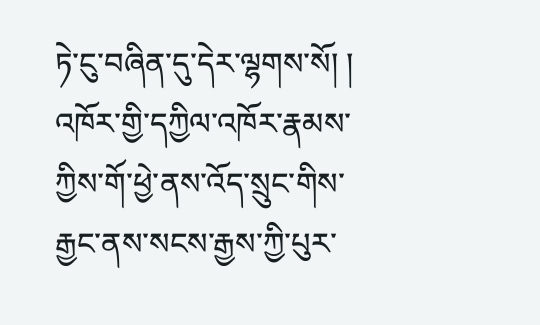ཏེ་ངུ་བཞིན་དུ་དེར་ལྷགས་སོ། ། འཁོར་གྱི་དཀྱིལ་འཁོར་རྣམས་ཀྱིས་གོ་ཕྱེ་ནས་འོད་སྲུང་གིས་རྒྱང་ནས་སངས་རྒྱས་ཀྱི་པུར་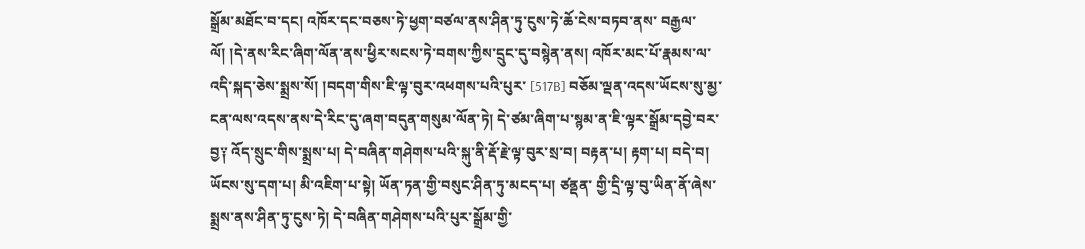སྒྲོམ་མཐོང་བ་དང། འཁོར་དང་བཅས་ཏེ་ཕྱག་བཙལ་ནས་ཤིན་ཏུ་ངུས་ཏེ་ཆོ་ངེས་བཏབ་ནས་ བརྒྱལ་ལོ། །དེ་ནས་རིང་ཞིག་ལོན་ནས་ཕྱིར་སངས་ཏེ་བགས་ཀྱིས་དྲུང་དུ་བསྙེན་ནས། འཁོར་མང་པོ་རྣམས་ལ་འདི་སྐད་ཅེས་སྨྲས་སོ། །བདག་གིས་ཇི་ལྟ་བུར་འཕགས་པའི་པུར་ [517B] བཅོམ་ལྡན་འདས་ཡོངས་སུ་མྱ་ངན་ལས་འདས་ནས་དེ་རིང་དུ་ཞག་བདུན་གསུམ་ལོན་ཏེ། དེ་ཙམ་ཞིག་པ་སྙམ་ན་ཇི་ལྟར་སྒྲོམ་དབྱེ་བར་ བྱ༑ འོད་སྲུང་གིས་སྨྲས་པ། དེ་བཞིན་གཤེགས་པའི་སྐུ་ནི་རྡོ་རྗེ་ལྟ་བུར་སྲ་བ། བརྟན་པ། རྟག་པ། བདེ་བ། ཡོངས་སུ་དག་པ། མི་འཇིག་པ་སྟེ། ཡོན་ཏན་གྱི་བསུང་ཤིན་ཏུ་མངད་པ། ཙནྡན་ གྱི་དྲི་ལྟ་བུ་ཡིན་ནོ་ཞེས་སྨྲས་ནས་ཤིན་ཏུ་ངུས་ཏེ། དེ་བཞིན་གཤེགས་པའི་པུར་སྒྲོམ་གྱི་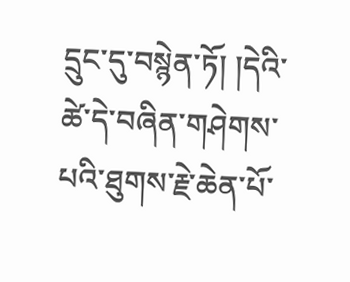དྲུང་དུ་བསྙེན་ཏོ། །དེའི་ཚེ་དེ་བཞིན་གཤེགས་པའི་ཐུགས་རྗེ་ཆེན་པོ་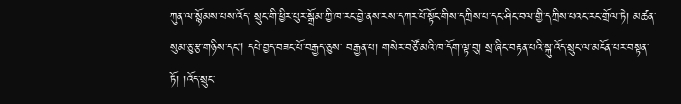ཀུན་ལ་སྙོམས་པས་འོད་ སྲུང་གི་ཕྱིར་པུར་སྒྲོམ་ཀྱི་ཁ་རང་བྱེ་ནས་རས་དཀར་པོ་སྟོང་གིས་དཀྲིས་པ་དང་ཤིང་བལ་གྱི་དཀྲིས་པའང་རང་གྲོལ་ཏེ། མཚན་སུམ་ཅུ་རྩ་གཉིས་དང། དཔེ་བྱད་བཟང་པོ་བརྒྱད་ཅུས་ བརྒྱན་པ། གསེར་བཙོ་མའི་ཁ་དོག་ལྟ་བུ། སྲ་ཞིང་བརྟན་པའི་སྐུ་འོད་སྲུང་ལ་མངོན་པར་བསྟན་ཏོ། །འོད་སྲུང་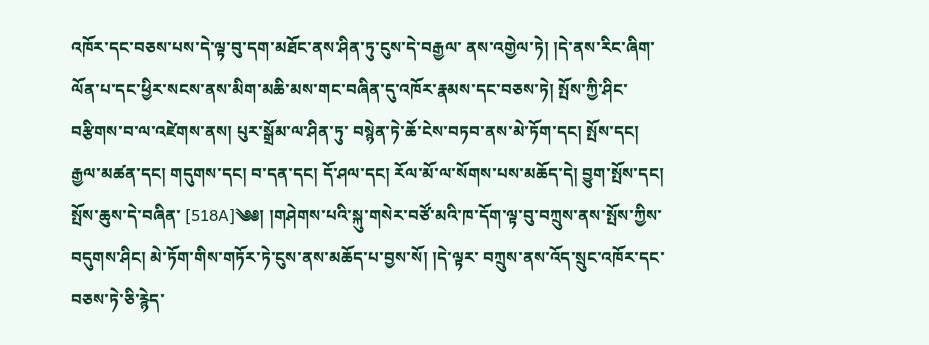འཁོར་དང་བཅས་པས་དེ་ལྟ་བུ་དག་མཐོང་ནས་ཤིན་ཏུ་ངུས་དེ་བརྒྱལ་ ནས་འགྱེལ་ཏེ། །དེ་ནས་རིང་ཞིག་ལོན་པ་དང་ཕྱིར་སངས་ནས་མིག་མཆི་མས་གང་བཞིན་དུ་འཁོར་རྣམས་དང་བཅས་ཏེ། སྤོས་ཀྱི་ཤིང་བརྩིགས་བ་ལ་འཛེགས་ནས། པུར་སྒྲོམ་ལ་ཤིན་ཏུ་ བསྙེན་ཏེ་ཆོ་ངེས་བཏབ་ནས་མེ་ཏོག་དང། སྤོས་དང། རྒྱལ་མཚན་དང། གདུགས་དང། བ་དན་དང། དོ་ཤལ་དང། རོལ་མོ་ལ་སོགས་པས་མཆོད་དེ། བྱུག་སྤོས་དང། སྤོས་ཆུས་དེ་བཞིན་ [518A]༄༅། །གཤེགས་པའི་སྐུ་གསེར་བཙོ་མའི་ཁ་དོག་ལྟ་བུ་བཀྲུས་ནས་སྤོས་ཀྱིས་བདུགས་ཤིང། མེ་ཏོག་གིས་གཏོར་ཏེ་ངུས་ནས་མཆོད་པ་བྱས་སོ། །དེ་ལྟར་ བཀྲུས་ནས་འོད་སྲུང་འཁོར་དང་བཅས་ཏེ་ཅི་རྙེད་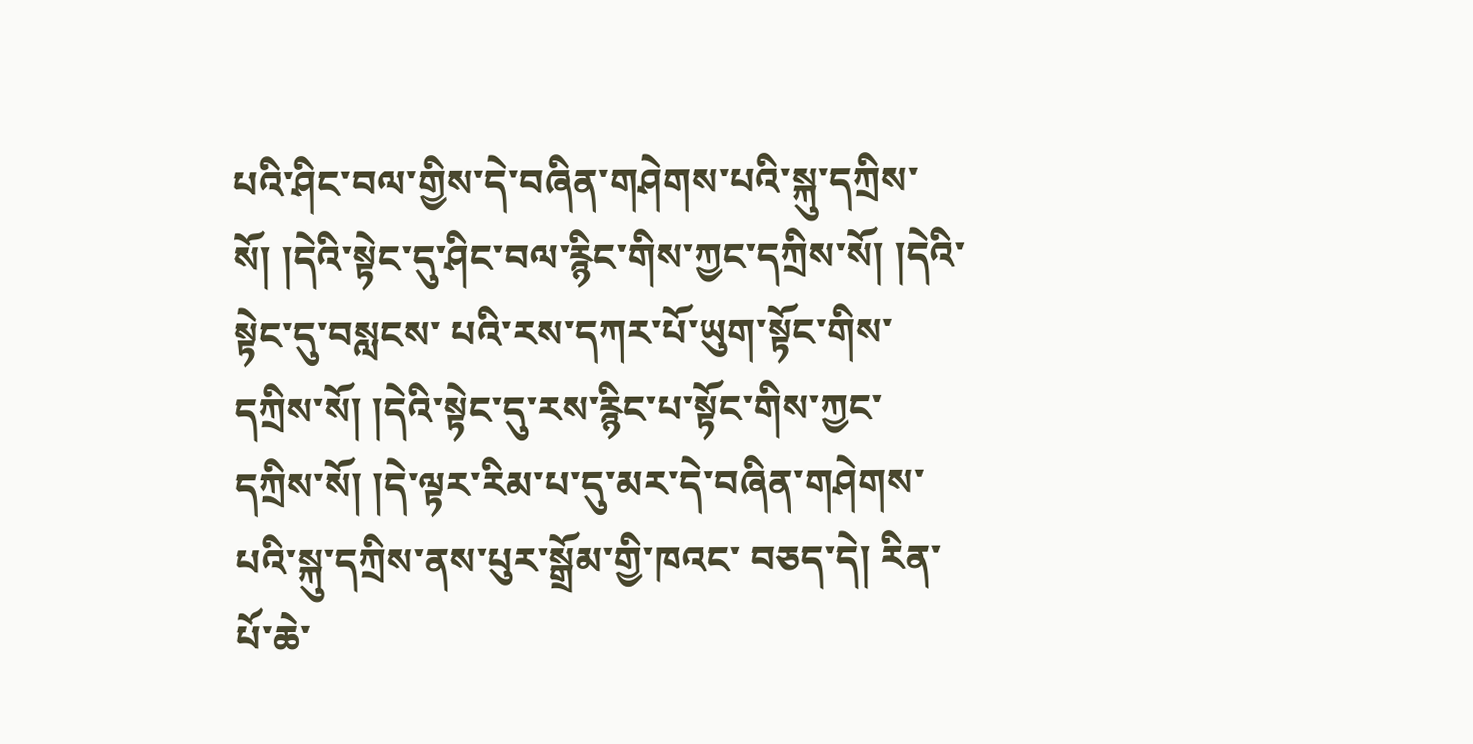པའི་ཤིང་བལ་གྱིས་དེ་བཞིན་གཤེགས་པའི་སྐུ་དཀྲིས་སོ། །དེའི་སྟེང་དུ་ཤིང་བལ་རྙིང་གིས་ཀྱང་དཀྲིས་སོ། །དེའི་སྟེང་དུ་བསླངས་ པའི་རས་དཀར་པོ་ཡུག་སྟོང་གིས་དཀྲིས་སོ། །དེའི་སྟེང་དུ་རས་རྙིང་པ་སྟོང་གིས་ཀྱང་དཀྲིས་སོ། །དེ་ལྟར་རིམ་པ་དུ་མར་དེ་བཞིན་གཤེགས་པའི་སྐུ་དཀྲིས་ནས་པུར་སྒྲོམ་གྱི་ཁའང་ བཅད་དེ། རིན་པོ་ཆེ་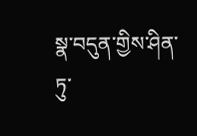སྣ་བདུན་གྱིས་ཤིན་ཏུ་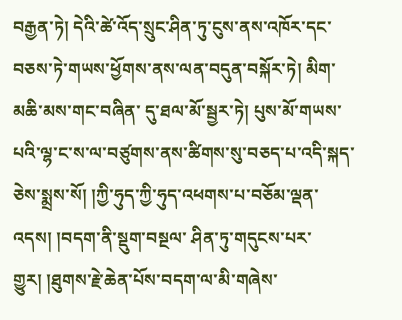བརྒྱན་ཏེ། དེའི་ཚེ་འོད་སྲུང་ཤིན་ཏུ་ངུས་ནས་འཁོར་དང་བཅས་ཏེ་གཡས་ཕྱོགས་ནས་ལན་བདུན་བསྐོར་ཏེ། མིག་མཆི་མས་གང་བཞིན་ དུ་ཐལ་མོ་སྦྱར་ཏེ། པུས་མོ་གཡས་པའི་ལྷ་ང་ས་ལ་བཙུགས་ནས་ཚིགས་སུ་བཅད་པ་འདི་སྐད་ཅེས་སྨྲས་སོ། །ཀྱི་ཧུད་ཀྱི་ཧུད་འཕགས་པ་བཅོམ་ལྡན་འདས། །བདག་ནི་སྡུག་བསྔལ་ ཤིན་ཏུ་གདུངས་པར་གྱུར། །ཐུགས་རྗེ་ཆེན་པོས་བདག་ལ་མི་གཞེས་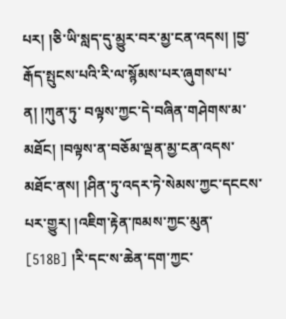པར། །ཅི་ཡི་སླད་དུ་མྱུར་བར་མྱ་ངན་འདས། །བྱ་རྒོད་སྤུངས་པའི་རི་ལ་སྙོམས་པར་ཞུགས་པ་ན། །ཀུན་ཏུ་ བལྟས་ཀྱང་དེ་བཞིན་གཤེགས་མ་མཐོང། །བལྟས་ན་བཅོམ་ལྡན་མྱ་ངན་འདས་མཐོང་ནས། །ཤིན་ཏུ་འདར་ཏེ་སེམས་ཀྱང་དངངས་པར་གྱུར། །འཇིག་རྟེན་ཁམས་ཀྱང་མུན་ [518B] །རི་དང་ས་ཆེན་དག་ཀྱང་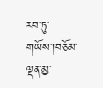རབ་ཏུ་གཡོས་།བཅོམ་ལྡན་མྱ་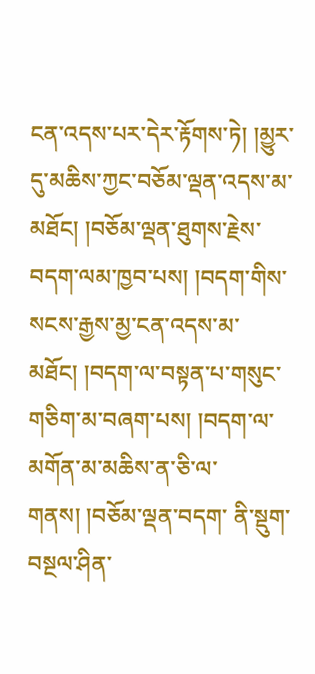ངན་འདས་པར་དེར་རྟོགས་ཏེ། །མྱུར་དུ་མཆིས་ཀྱང་བཅོམ་ལྡན་འདས་མ་མཐོང། །བཅོམ་ལྡན་ཐུགས་རྗེས་ བདག་ལམ་ཁྱབ་པས། །བདག་གིས་སངས་རྒྱས་མྱ་ངན་འདས་མ་མཐོང། །བདག་ལ་བསྟན་པ་གསུང་གཅིག་མ་བཞག་པས། །བདག་ལ་མགོན་མ་མཆིས་ན་ཅི་ལ་གནས། །བཅོམ་ལྡན་བདག་ ནི་སྡུག་བསྔལ་ཤིན་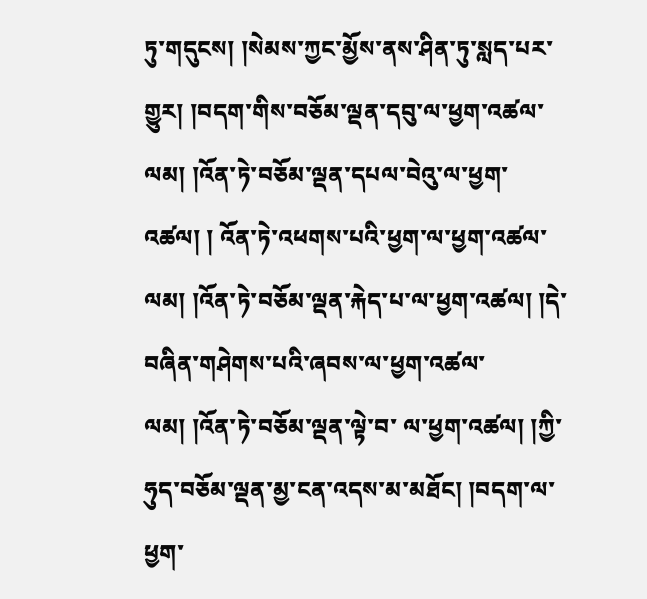ཏུ་གདུངས། །སེམས་ཀྱང་མྱོས་ནས་ཤིན་ཏུ་སླད་པར་གྱུར། །བདག་གིས་བཅོམ་ལྡན་དབུ་ལ་ཕྱག་འཚལ་ལམ། །འོན་ཏེ་བཅོམ་ལྡན་དཔལ་བེའུ་ལ་ཕྱག་འཚལ། ། འོན་ཏེ་འཕགས་པའི་ཕྱག་ལ་ཕྱག་འཚལ་ལམ། །འོན་ཏེ་བཅོམ་ལྡན་རྐེད་པ་ལ་ཕྱག་འཚལ། །དེ་བཞིན་གཤེགས་པའི་ཞབས་ལ་ཕྱག་འཚལ་ལམ། །འོན་ཏེ་བཅོམ་ལྡན་ལྟེ་བ་ ལ་ཕྱག་འཚལ། །ཀྱི་ཧུད་བཅོམ་ལྡན་མྱ་ངན་འདས་མ་མཐོང། །བདག་ལ་ཕྱག་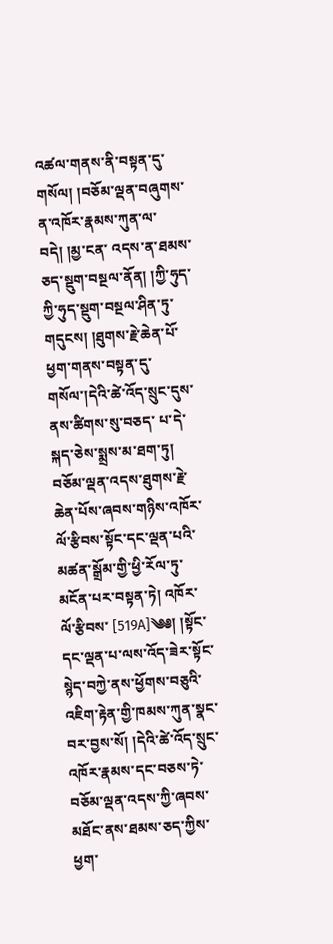འཚལ་གནས་ནི་བསྟན་དུ་གསོལ། །བཅོམ་ལྡན་བཞུགས་ན་འཁོར་རྣམས་ཀུན་ལ་བདེ། །མྱ་ངན་ འདས་ན་ཐམས་ཅད་སྡུག་བསྔལ་ནོན། །ཀྱི་ཧུད་ཀྱི་ཧུད་སྡུག་བསྔལ་ཤིན་ཏུ་གདུངས། །ཐུགས་རྗེ་ཆེན་པོ་ཕྱག་གནས་བསྟན་དུ་གསོལ་།དེའི་ཚེ་འོད་སྲུང་དུས་ནས་ཚིགས་སུ་བཅད་ པ་དེ་སྐད་ཅེས་སྨྲས་མ་ཐག་ཏུ། བཅོམ་ལྡན་འདས་ཐུགས་རྗེ་ཆེན་པོས་ཞབས་གཉིས་འཁོར་ལོ་རྩིབས་སྟོང་དང་ལྡན་པའི་མཚན་སྒྲོམ་གྱི་ཕྱི་རོལ་ཏུ་མངོན་པར་བསྟན་ཏེ། འཁོར་ལོ་རྩིབས་ [519A]༄༅། །སྟོང་དང་ལྡན་པ་ལས་འོད་ཟེར་སྟོང་སྙེད་བཀྱེ་ནས་ཕྱོགས་བཅུའི་འཇིག་རྟེན་གྱི་ཁམས་ཀུན་སྣང་བར་བྱས་སོ། །དེའི་ཚེ་འོད་སྲུང་འཁོར་རྣམས་དང་བཅས་ཏེ་ བཅོམ་ལྡན་འདས་ཀྱི་ཞབས་མཐོང་ནས་ཐམས་ཅད་ཀྱིས་ཕྱག་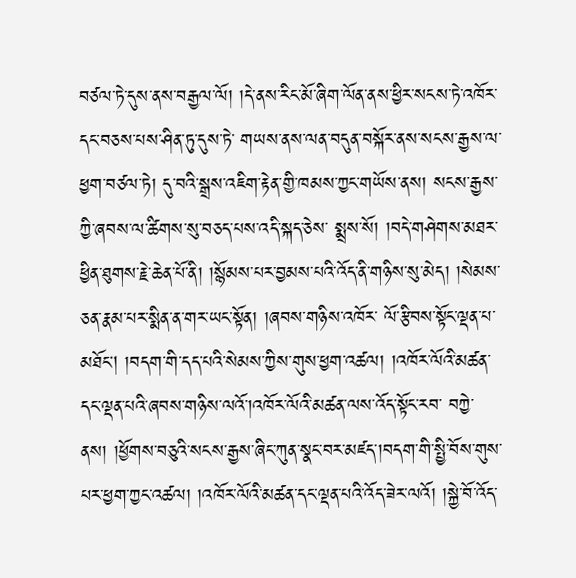བཙལ་ཏེ་དུས་ནས་བརྒྱལ་ལོ། །དེ་ནས་རིང་མོ་ཞིག་ལོན་ནས་ཕྱིར་སངས་ཏེ་འཁོར་དང་བཅས་པས་ཤིན་ཏུ་དུས་ཏེ་ གཡས་ནས་ལན་བདུན་བསྐོར་ནས་སངས་རྒྱས་ལ་ཕྱག་བཙལ་ཏེ། དུ་བའི་སྒྲས་འཇིག་རྟེན་གྱི་ཁམས་ཀྱང་གཡོས་ནས། སངས་རྒྱས་ཀྱི་ཞབས་ལ་ཚིགས་སུ་བཅད་པས་འདི་སྐད་ཅེས་ སྨྲས་སོ། །བདེ་གཤེགས་མཐར་ཕྱིན་ཐུགས་རྗེ་ཆེན་པོ་ནི། །སྙོམས་པར་བྱམས་པའི་འོད་ནི་གཉིས་སུ་མེད། །སེམས་ཅན་རྣམ་པར་སྨིན་ན་གར་ཡང་སྟོན། །ཞབས་གཉིས་འཁོར་ ལོ་རྩིབས་སྟོང་ལྡན་པ་མཐོང། །བདག་གི་དད་པའི་སེམས་ཀྱིས་གུས་ཕྱག་འཚལ། །འཁོར་ལོའི་མཚན་དང་ལྡན་པའི་ཞབས་གཉིས་ལའོ་།འཁོར་ལོའི་མཚན་ལས་འོད་སྟོང་རབ་ བཀྱེ་ནས། །ཕྱོགས་བཅུའི་སངས་རྒྱས་ཞིང་ཀུན་སྣང་བར་མཛད་།བདག་གི་སྤྱི་བོས་གུས་པར་ཕྱག་ཀྱང་འཚལ། །འཁོར་ལོའི་མཚན་དང་ལྡན་པའི་འོད་ཟེར་ལའོ། །སྐྱེ་བོ་འོད་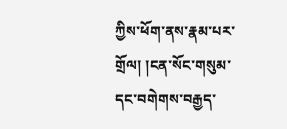ཀྱིས་ཕོག་ནས་རྣམ་པར་གྲོལ། །ངན་སོང་གསུམ་དང་བགེགས་བརྒྱད་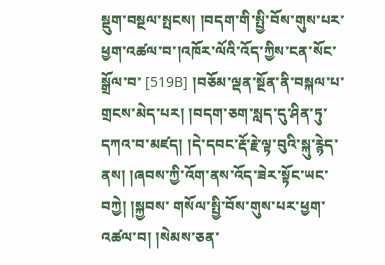སྡུག་བསྔལ་སྤངས། །བདག་གི་སྤྱི་བོས་གུས་པར་ཕྱག་འཚལ་བ་།འཁོར་ལོའི་འོད་ཀྱིས་ངན་སོང་སྒྲོལ་བ་ [519B] །བཅོམ་ལྡན་སྔོན་ནི་བསྐལ་པ་གྲངས་མེད་པར། །བདག་ཅག་སླད་དུ་ཤིན་ཏུ་དཀའ་བ་མཛད། །དེ་དབང་རྡོ་རྗེ་ལྟ་བུའི་སྐུ་རྙེད་ནས། །ཞབས་ཀྱི་འོག་ནས་འོད་ཟེར་སྟོང་ཡང་བཀྱེ། །སྐྱབས་ གསོལ་སྤྱི་བོས་གུས་པར་ཕྱག་འཚལ་བ། །སེམས་ཅན་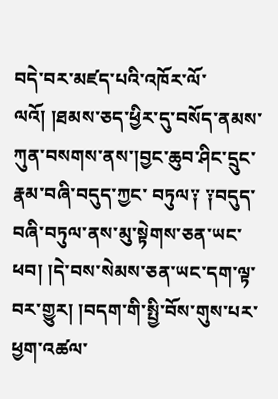བདེ་བར་མཛད་པའི་འཁོར་ལོ་ལའོ། །ཐམས་ཅད་ཕྱིར་དུ་བསོད་ནམས་ཀུན་བསགས་ནས་།བྱང་ཆུབ་ཤིང་དྲུང་རྣམ་བཞི་བདུད་ཀྱང་ བཏུལ༑ ༑བདུད་བཞི་བཏུལ་ནས་མུ་སྟེགས་ཅན་ཡང་ཕབ། །དེ་བས་སེམས་ཅན་ཡང་དག་ལྟ་བར་གྱུར། །བདག་གི་སྤྱི་བོས་གུས་པར་ཕྱག་འཚལ་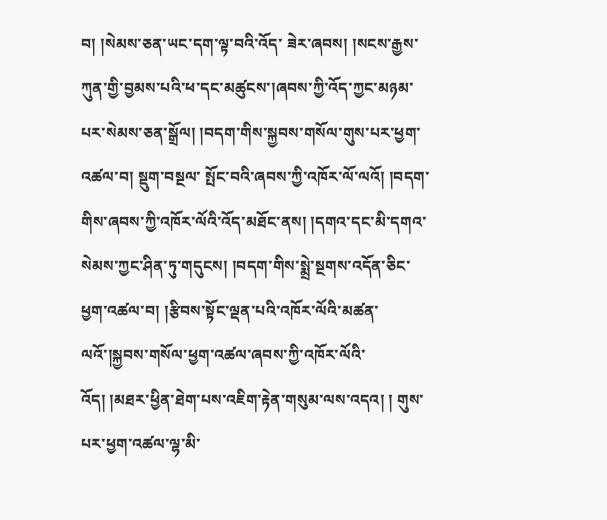བ། །སེམས་ཅན་ཡང་དག་ལྟ་བའི་འོད་ ཟེར་ཞབས། །སངས་རྒྱས་ཀུན་གྱི་བྱམས་པའི་ཕ་དང་མཚུངས་།ཞབས་ཀྱི་འོད་ཀྱང་མཉམ་པར་སེམས་ཅན་སྒྲོལ། །བདག་གིས་སྐྱབས་གསོལ་གུས་པར་ཕྱག་འཚལ་བ། སྡུག་བསྔལ་ སྤོང་བའི་ཞབས་ཀྱི་འཁོར་ལོ་ལའོ། །བདག་གིས་ཞབས་ཀྱི་འཁོར་ལོའི་འོད་མཐོང་ནས། །དགའ་དང་མི་དགའ་སེམས་ཀྱང་ཤིན་ཏུ་གདུངས། །བདག་གིས་སྨྲེ་སྔགས་འདོན་ཅིང་ ཕྱག་འཚལ་བ། །རྩིབས་སྟོང་ལྡན་པའི་འཁོར་ལོའི་མཚན་ལའོ་།སྐྱབས་གསོལ་ཕྱག་འཚལ་ཞབས་ཀྱི་འཁོར་ལོའི་འོད། །མཐར་ཕྱིན་ཐེག་པས་འཇིག་རྟེན་གསུམ་ལས་འདའ། ། གུས་པར་ཕྱག་འཚལ་ལྷ་མི་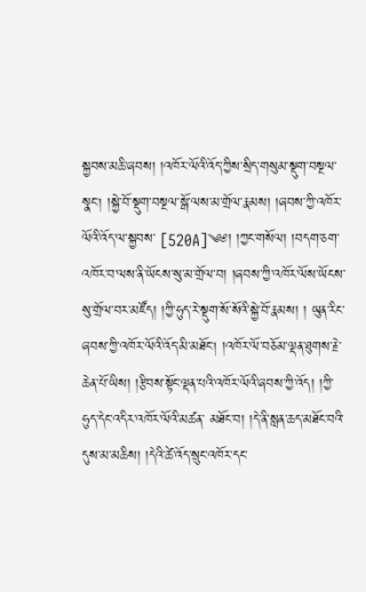སྐྱབས་མཆི་ཞབས། །འཁོར་ལོའི་འོད་ཀྱིས་སྲིད་གསུམ་སྡུག་བསྔལ་སྣང། །སྐྱེ་བོ་སྡུག་བསྔལ་སྒོ་ལས་མ་གྲོལ་རྣམས། །ཞབས་ཀྱི་འཁོར་ལོའི་འོད་ལ་སྐྱབས་ [520A]༄༅། །ཀྱང་གསོལ། །བདག་ཅག་འཁོར་བ་ལས་ནི་ཡོངས་སུ་མ་གྲོལ་བ། །ཞབས་ཀྱི་འཁོར་ལོས་ཡོངས་སུ་གྲོལ་བར་མཛོད། །ཀྱི་ཧུད་རེ་སྡུག་སོ་སོའི་སྐྱེ་བོ་རྣམས། ། ཡུན་རིང་ཞབས་ཀྱི་འཁོར་ལོའི་འོད་མི་མཐོང། །འཁོར་ལོ་བཅོམ་ལྡན་ཐུགས་རྗེ་ཆེན་པོ་ཡིས། །རྩིབས་སྟོང་ལྡན་པའི་འཁོར་ལོའི་ཞབས་ཀྱི་འོད། །ཀྱི་ཧུད་དེང་འདིར་འཁོར་ལོའི་མཚན་ མཐོང་བ། །དེ་ནི་སླན་ཆད་མཐོང་བའི་དུས་མ་མཆིས། །དེའི་ཚེ་འོད་སྲུང་འཁོར་དང་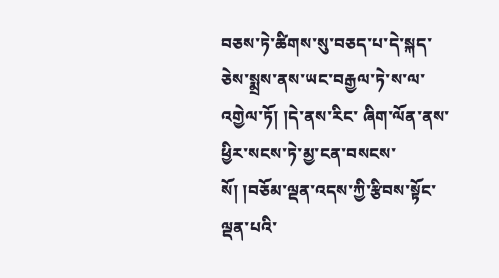བཅས་ཏེ་ཚིགས་སུ་བཅད་པ་དེ་སྐད་ཅེས་སྨྲས་ནས་ཡང་བརྒྱལ་ཏེ་ས་ལ་འགྱེལ་ཏོ། །དེ་ནས་རིང་ ཞིག་ལོན་ནས་ཕྱིར་སངས་ཏེ་མྱ་ངན་བསངས་སོ། །བཅོམ་ལྡན་འདས་ཀྱི་རྩིབས་སྟོང་ལྡན་པའི་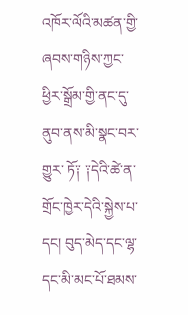འཁོར་ལོའི་མཚན་གྱི་ཞབས་གཉིས་ཀྱང་ཕྱིར་སྒྲོམ་གྱི་ནང་དུ་ནུབ་ནས་མི་སྣང་བར་གྱུར་ ཏོ༑ ༑དེའི་ཚེ་ན་གྲོང་ཁྱེར་དེའི་སྐྱེས་པ་དང། བུད་མེད་དང་ལྷ་དང་མི་མང་པོ་ཐམས་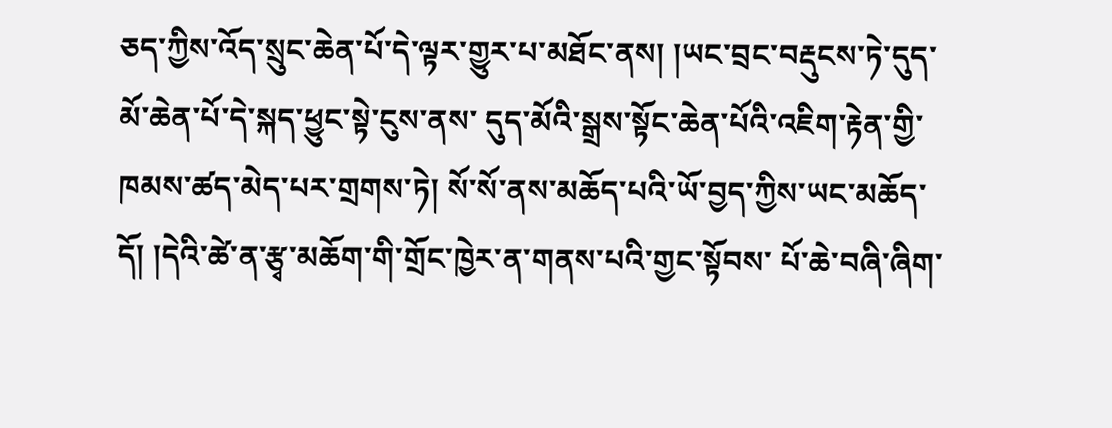ཅད་ཀྱིས་འོད་སྲུང་ཆེན་པོ་དེ་ལྟར་གྱུར་པ་མཐོང་ནས། །ཡང་བྲང་བརྡུངས་ཏེ་དུད་མོ་ཆེན་པོ་དེ་སྐད་ཕྱུང་སྟེ་ངུས་ནས་ དུད་མོའི་སྒྲས་སྟོང་ཆེན་པོའི་འཇིག་རྟེན་གྱི་ཁམས་ཚད་མེད་པར་གྲགས་ཏེ། སོ་སོ་ནས་མཆོད་པའི་ཡོ་བྱད་ཀྱིས་ཡང་མཆོད་དོ། །དེའི་ཚེ་ན་རྩྭ་མཆོག་གི་གྲོང་ཁྱེར་ན་གནས་པའི་གྱང་སྟོབས་ པོ་ཆེ་བཞི་ཞིག་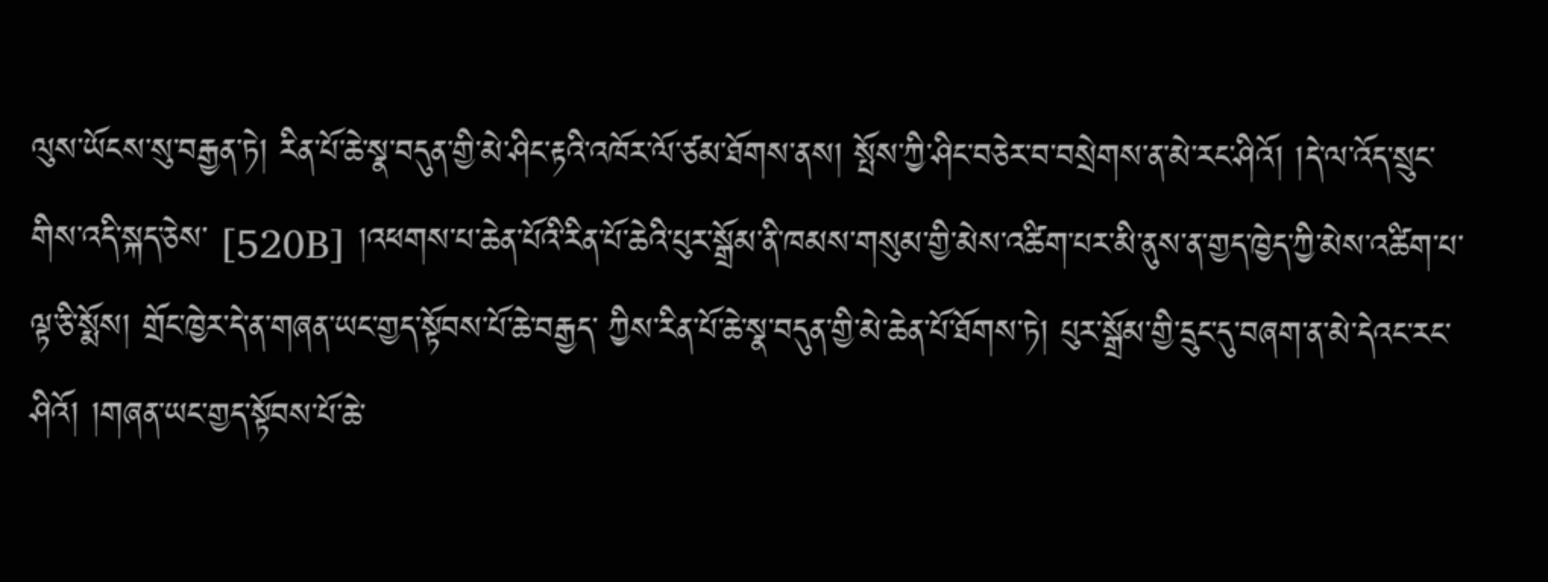ལུས་ཡོངས་སུ་བརྒྱན་ཏེ། རིན་པོ་ཆེ་སྣ་བདུན་གྱི་མེ་ཤིང་རྟའི་འཁོར་ལོ་ཙམ་ཐོགས་ནས། སྤོས་ཀྱི་ཤིང་བཅེར་བ་བསྲེགས་ན་མེ་རང་ཤིའོ། །དེ་ལ་འོད་སྲུང་གིས་འདི་སྐད་ཅེས་ [520B] །འཕགས་པ་ཆེན་པོའི་རིན་པོ་ཆེའི་པུར་སྒྲོམ་ནི་ཁམས་གསུམ་གྱི་མེས་འཚིག་པར་མི་ནུས་ན་གྱད་ཁྱེད་ཀྱི་མེས་འཚིག་པ་ལྟ་ཅི་སྨོས། གྲོང་ཁྱེར་དེ་ན་གཞན་ཡང་གྱད་སྟོབས་པོ་ཆེ་བརྒྱད་ ཀྱིས་རིན་པོ་ཆེ་སྣ་བདུན་གྱི་མེ་ཆེན་པོ་ཐོགས་ཏེ། པུར་སྒྲོམ་གྱི་དྲུང་དུ་བཞག་ན་མེ་དེའང་རང་ཤིའོ། །གཞན་ཡང་གྱད་སྟོབས་པོ་ཆེ་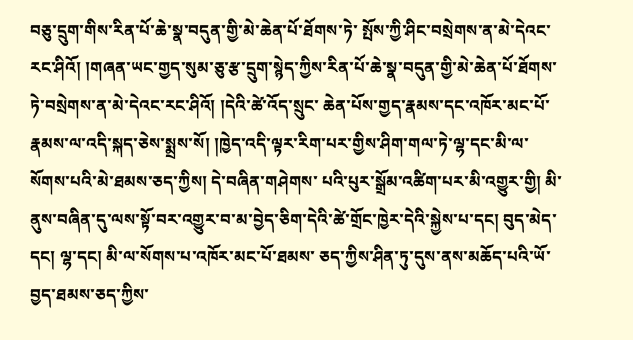བཅུ་དྲུག་གིས་རིན་པོ་ཆེ་སྣ་བདུན་གྱི་མེ་ཆེན་པོ་ཐོགས་ཏེ་ སྤོས་ཀྱི་ཤིང་བསྲེགས་ན་མེ་དེའང་རང་ཤིའོ། །གཞན་ཡང་གྱད་སུམ་ཅུ་རྩ་དྲུག་སྙེད་ཀྱིས་རིན་པོ་ཆེ་སྣ་བདུན་གྱི་མེ་ཆེན་པོ་ཐོགས་ཏེ་བསྲེགས་ན་མེ་དེའང་རང་ཤིའོ། །དེའི་ཚེ་འོད་སྲུང་ ཆེན་པོས་གྱད་རྣམས་དང་འཁོར་མང་པོ་རྣམས་ལ་འདི་སྐད་ཅེས་སྨྲས་སོ། །ཁྱེད་འདི་ལྟར་རིག་པར་གྱིས་ཤིག་གལ་ཏེ་ལྷ་དང་མི་ལ་སོགས་པའི་མེ་ཐམས་ཅད་ཀྱིས། དེ་བཞིན་གཤེགས་ པའི་པུར་སྒྲོམ་འཚིག་པར་མི་འགྱུར་གྱི། མི་ནུས་བཞིན་དུ་ལས་སྟོ་བར་འགྱུར་བ་མ་བྱེད་ཅིག་དེའི་ཚེ་གྲོང་ཁྱེར་དེའི་སྐྱེས་པ་དང། བུད་མེད་དང། ལྷ་དང། མི་ལ་སོགས་པ་འཁོར་མང་པོ་ཐམས་ ཅད་ཀྱིས་ཤིན་ཏུ་དུས་ནས་མཆོད་པའི་ཡོ་བྱད་ཐམས་ཅད་ཀྱིས་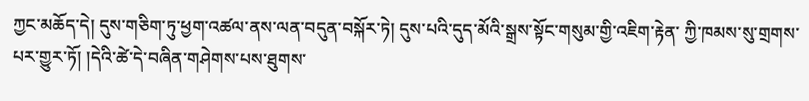ཀྱང་མཆོད་དེ། དུས་གཅིག་ཏུ་ཕྱག་འཚལ་ནས་ལན་བདུན་བསྐོར་ཏེ། དུས་པའི་དུད་མོའི་སྒྲས་སྟོང་གསུམ་གྱི་འཇིག་རྟེན་ ཀྱི་ཁམས་སུ་གྲགས་པར་གྱུར་ཏོ། །དེའི་ཚེ་དེ་བཞིན་གཤེགས་པས་ཐུགས་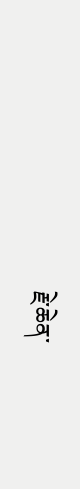རྗེ་ཆེན་